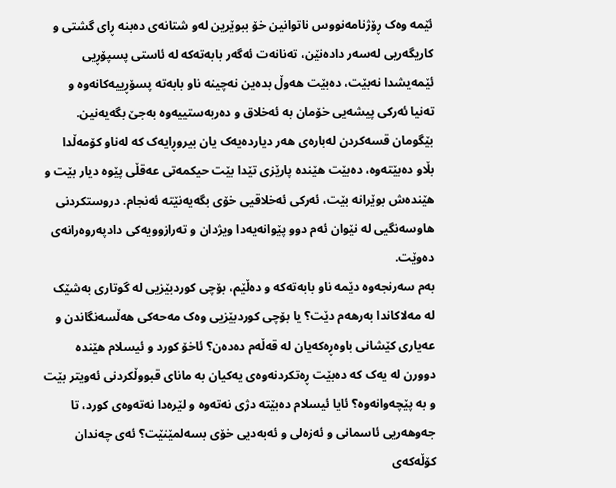ئێمە وەک ڕۆژنامەنووس ناتوانین خۆ ببوێرین لەو شتانەی دەبنە ڕای گشتی و کاریگەریی لەسەر دادەنێن، تەنانەت ئەگەر بابەتەکە لە ئاستی پسپۆڕیی ئێمەیشدا نەبێت، دەبێت هەوڵ بدەین نەچینە ناو بابەتە پسۆڕییەکانەوە و تەنیا ئەرکی پیشەیی خۆمان بە ئەخلاق و دەربەستییەوە بەجێ بگەیەنین. بێگومان قسەکردن لەبارەی هەر دیاردەیەک یان بیروڕایەک کە لەناو کۆمەڵدا بڵاو دەبێتەوە، دەبێت هێندە پارێزی تێدا بێت حیکمەتی عەقڵی پێوە دیار بێت و هێندەش بوێرانە بێت، ئەرکی ئەخلاقیی خۆی بگەیەنێتە ئەنجام. دروستکردنی هاوسەنگیی لە نێوان ئەم دوو پێوانەیەدا ویژدان و تەرازوویەکی دادپەروەرانەی دەوێت.
بەم سەرنجەوە دێمە ناو بابەتەکە و دەڵێم، بۆچی کوردبێزیی لە گوتاری بەشێک لە مەلاکاندا بەرهەم دێت؟ یا بۆچی کوردبێزیی وەک مەحەکی هەڵسەنگاندن و عەیاری کێشانی باوەڕەکەیان لە قەڵەم دەدەن؟ ئاخۆ کورد و ئیسلام هێندە دوورن لە یەک کە دەبێت ڕەتکردنەوەی یەکیان بە مانای قبووڵکردنی ئەویتر بێت و بە پێچەوانەوە؟ ئایا ئیسلام دەبێتە دژی نەتەوە و لێرەدا نەتەوەی کورد، تا جەوهەریی ئاسمانی و ئەزەلی و ئەبەدیی خۆی بسەلمێنێت؟ ئەی چەندان کۆڵەکەی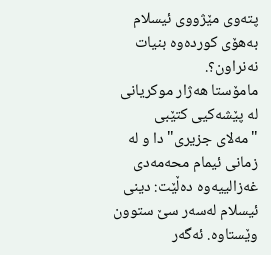پتەوی مێژووی ئیسلام بەهۆی کوردەوە بنیات نەنراون؟.
مامۆستا هەژار موکریانی لە پێشەکیی کتێبی "مەلای جزیری"دا و لە زمانی ئیمام محەمەدی غەزالییەوە دەڵێت: دینی ئیسلام لەسەر سێ ستوون وێستاوە. ئەگەر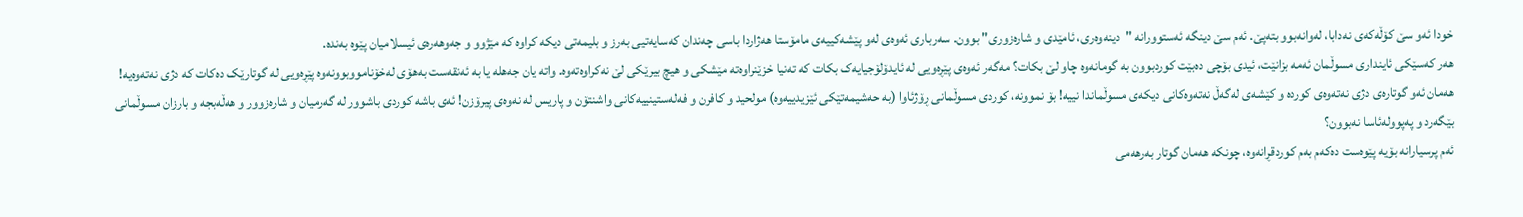خودا ئەو سێ کۆڵەکەی نەدابا، لەوانەبوو بتەپێ. ئەم سێ دینگە ئەستوورانە "دینەوەری، ئامێدی و شارەزوری" بوون. سەرباری ئەوەی لەو پێشەکییەی مامۆستا هەژاردا باسی چەندان کەسایەتیی بەرز و بلیمەتی دیکە کراوە کە مێژوو و جەوهەرەی ئیسلامیان پێوە بەندە.
هەر کەسێکی ئاینداری مسوڵمان ئەمە بزانێت، ئیدی بۆچی دەبێت کوردبوون بە گومانەوە چاو لێ بکات؟ مەگەر ئەوەی پێڕەویی لە ئایدۆلۆجیایەک بکات کە تەنیا خزێنراوەتە مێشکی و هیچ بیرێکی لێ نەکراوەتەوە. واتە یان جەهلە یا بە ئەنقەست بەهۆی لەخۆنامووبوونەوە پێڕەویی لە گوتارێک دەکات کە دژی نەتەوەیە! هەمان ئەو گوتارەی دژی نەتەوەی کوردە و کێشەی لەگەڵ نەتەوەکانی دیکەی مسوڵماندا نییە! بۆ نموونە، کوردی مسوڵمانی ڕۆژئاوا (بە حەشیمەتێکی ئێزیدییەوە) مولحید و کافرن و فەلەستینییەکانی واشنتۆن و پاریس لە نەوەی پیرۆزن! ئەی باشە کوردی باشوور لە گەرمیان و شارەزوور و هەڵەبجە و بارزان مسوڵمانی بێگەرد و پەپوولەئاسا نەبوون؟
ئەم پرسیارانە بۆیە پێوەست دەکەم بەم کوردقڕانەوە، چونکە هەمان گوتار بەرهەمی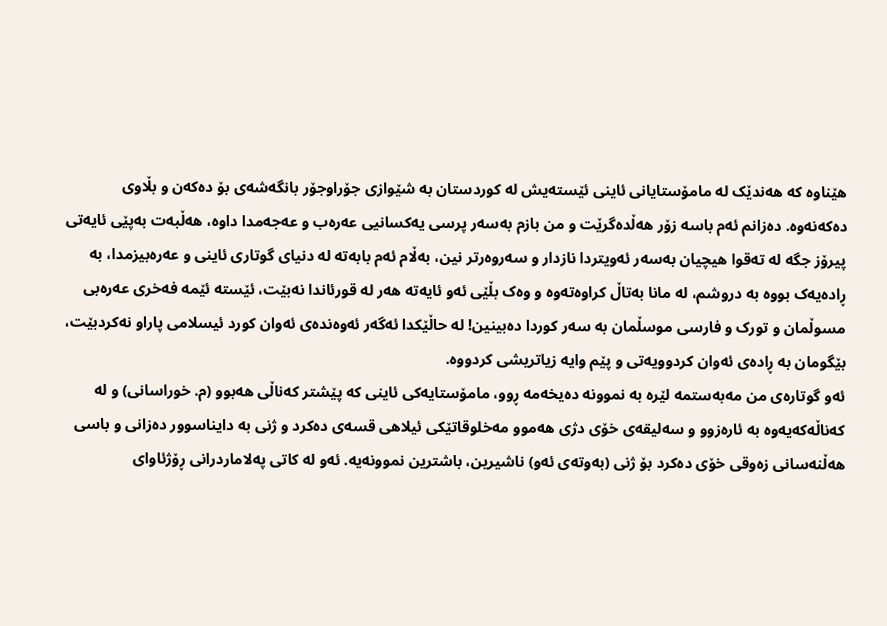هێناوە کە هەندێک لە مامۆستایانی ئاینی ئێستەیش لە کوردستان بە شێوازی جۆراوجۆر بانگەشەی بۆ دەکەن و بڵاوی دەکەنەوە. دەزانم ئەم باسە زۆر هەڵدەگرێت و من بازم بەسەر پرسی یەکسانیی عەرەب و عەجەمدا داوە، هەڵبەت بەپێی ئایەتی پیرۆز جگە لە تەقوا هیچیان بەسەر ئەویتردا نازدار و سەروەرتر نین، بەڵام ئەم بابەتە لە دنیای گوتاری ئاینی و عەرەبیزمدا، بە ڕادەیەک بووە بە دروشم، لە مانا بەتاڵ کراوەتەوە و وەک بڵێی ئەو ئایەتە هەر لە قورئاندا نەبێت، ئێستە ئێمە فەخری عەرەبی مسوڵمان و تورک و فارسی موسڵمان بە سەر کوردا دەبینین! لە حاڵێکدا ئەگەر ئەوەندەی ئەوان کورد ئیسلامی پاراو نەکردبێت، بێگومان بە ڕادەی ئەوان کردوویەتی و پێم وایە زیاتریشی کردووە.
ئەو گوتارەی من مەبەستمە لێرە بە نموونە دەیخەمە ڕوو، مامۆستایەکی ئاینی کە پێشتر کەناڵی هەبوو (م. خوراسانی) و لە کەناڵەکەیەوە بە ئارەزوو و سەلیقەی خۆی دژی هەموو مەخلوقاتێکی ئیلاهی قسەی دەکرد و ژنی بە دایناسوور دەزانی و باسی هەڵنەسانی زەوقی خۆی دەکرد بۆ ژنی (بەوتەی ئەو) ناشیرین، باشترین نموونەیە. ئەو لە کاتی پەلاماردرانی ڕۆژئاوای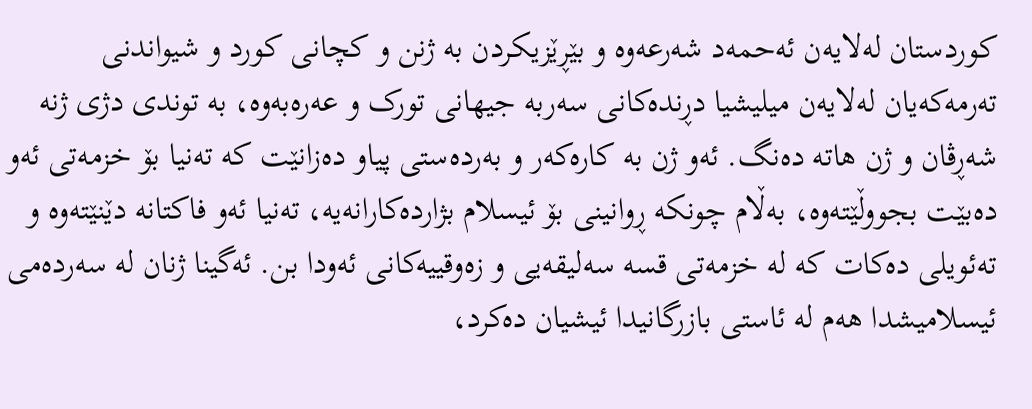کوردستان لەلایەن ئەحمەد شەرعەوە و بێڕێزیکردن بە ژنن و کچانی كورد و شیواندنی تەرمەکەیان لەلایەن میلیشیا دڕندەکانی سەربە جیهانی تورک و عەرەبەوە، بە توندی دژی ژنە شەڕڤان و ژن هاتە دەنگ. ئەو ژن بە کارەکەر و بەردەستی پیاو دەزانێت کە تەنیا بۆ خزمەتی ئەو دەبێت بجووڵێتەوە، بەڵام چونکە ڕوانینی بۆ ئیسلام بژاردەکارانەیە، تەنیا ئەو فاکتانە دێنێتەوە و تەئویلی دەکات کە لە خزمەتی قسە سەلیقەیی و زەوقییەکانی ئەودا بن. ئەگینا ژنان لە سەردەمی ئیسلامیشدا هەم لە ئاستی بازرگانیدا ئیشیان دەکرد،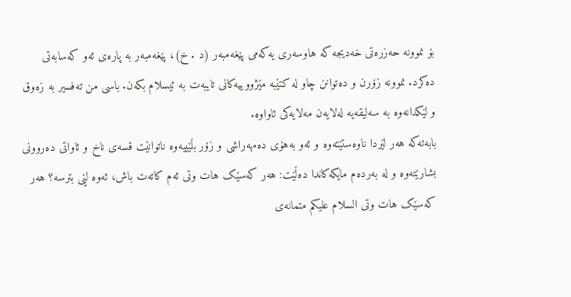بۆ نموونە حەزرەتی خەدیجە کە هاوسەری یەکەمی پێغەمبەر (د . خ)، پێغەمبەر بە پارەی ئەو کەسابەتی دەکرد. نموونە زۆرن و دەتوانن چاو لە کتێبە مێژووییەکانی تایبەت بە ئیسلام بکەن. باسی من تەفسیر بە زەوق و لێکدانەوە بە سەلیقەیە لەلایەن مەلایەکی ئاواوە.
بابەتەکە هەر لێردا ناوەستێتەوە و ئەو بەهۆی دەمهەراشی و زۆر بڵێییەوە ناتوانێت قسەی ناخ و ئاواتی دەروونی بشارێتەوە و لە بەردەم مایکەکاندا دەڵێت: هەر کەسێک هات وتی ئەم کاتەت باش، ئەوە لێی بترسە؟ هەر کەسێک هات وتی السلام علیکم متمانەی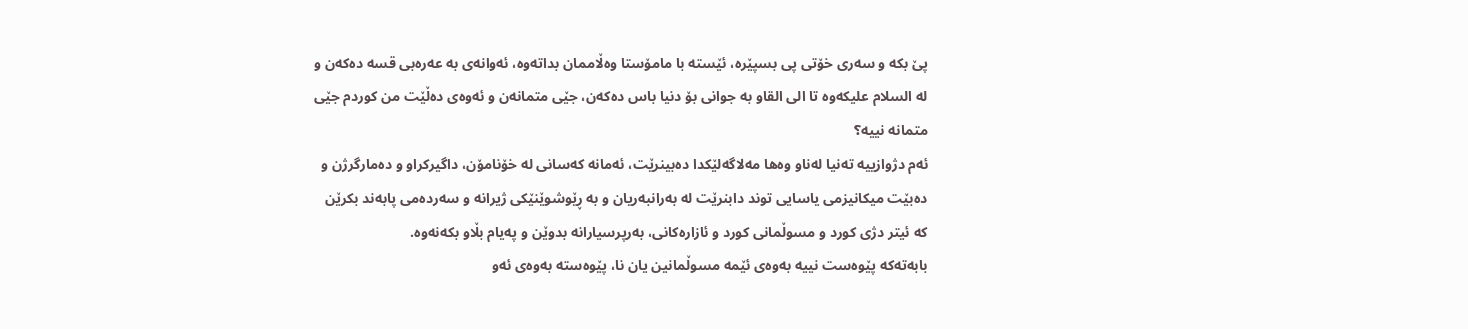پێ بکە و سەری خۆتی پی بسپێرە، ئێستە با مامۆستا وەڵاممان بداتەوە، ئەوانەی بە عەرەبی قسە دەکەن و لە السلام علیکەوە تا الی القاو بە جوانی بۆ دنیا باس دەکەن، جێی متمانەن و ئەوەی دەڵێت من کوردم جێی متمانە نییە؟
ئەم دژوازییە تەنیا لەناو وەها مەلاگەلێکدا دەبینرێت، ئەمانە کەسانی لە خۆنامۆن، داگیرکراو و دەمارگرژن و دەبێت میکانیزمی یاسایی توند دابنرێت لە بەرانبەریان و بە ڕێوشوێنێکی ژیرانە و سەردەمی پابەند بكرێن کە ئیتر دژی کورد و مسوڵمانی کورد و ئازارەکانی، بەرپرسیارانە بدوێن و پەیام بڵاو بكەنەوە.
بابەتەکە پێوەست نییە بەوەی ئێمە مسوڵمانین یان نا، پێوەستە بەوەی ئەو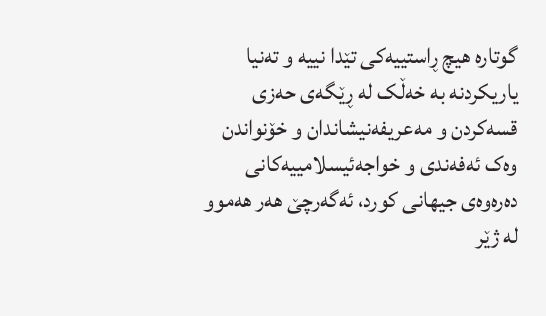گوتارە هیچ ڕاستییەکی تێدا نییە و تەنیا یاریکردنە بە خەڵک لە ڕێگەی حەزی قسەکردن و مەعریفەنیشاندان و خۆنواندن وەک ئەفەندی و خواجەئیسلامییەکانی دەرەوەی جیهانی کورد، ئەگەرچێ هەر هەموو لە ژێر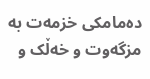دەمامکی خزمەت بە مزگەوت و خەڵک و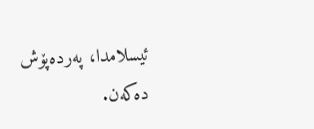ئیسلامدا، پەردەپۆش دەکەن.